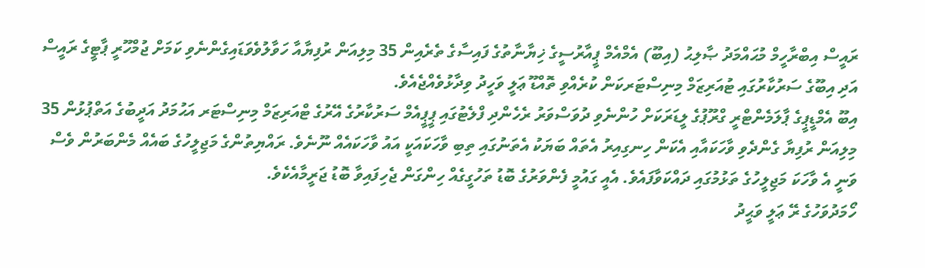ރައީސް އިބްރާހީމް މުޙައްމަދު ޞާލިޙު (އިބޫ) އެމްއެމް ޕީއާރުސީގެ ޚިޔާނާތުގެ ފައިސާގެ ތެރެއިން 35 މިލިއަން ރުފިޔާއާ ހަވާލުވެވަޑައިގެންނެވި ކަމަށް ޖުމްހޫރީ ޕާޓީގެ ރައީސް އަދި އިބޫގެ ސަރުކާރުގައި ޓުއަރިޒަމް މިނިސްޓަރކަން ކުރެއްވި ތޮއްޑޫ ޢަލީ ވަހީދު ވިދާޅުވެއްޖެއެވެ.
އިބޫ އެމްޑީޕީގެ ޕާލަމެންޓްރީ ގްރޫޕުގެ ލީޑަރަކަށް ހުންނެވި ދުވަސްވަރު ރެހެންދި ފްލެޓުގައި ޕީޕީއެމް ސަރުކާރުގެ އޭރުގެ ޓްއަރިޒަމް މިނިސްޓަރ އަޙުމަދު އަދީބުގެ އަތްޕުޅުން 35 މިލިއަން ރުފިޔާ ގެންދެވި ވާހަކައާއި އެކަން ހިނގިއިރު އެތައް ބަޔަކު އެތަނުގައި ތިބި ވާހަކައަކީ އައު ވާހަކައެއް ނޫނެވެ. ރައްޔިތުންގެ މަޖިލީހުގެ ބައެއް މެންބަރުން ވެސް ވަނީ އެ ވާހަކަ މަޖިލީހުގެ ތަޅުމުގައި ދައްކަވާފައެވެ. އެއީ ގައުމީ ފެންވަރުގެ ބޮޑު ތަހުގީގެއް ހިންގަން ޖެހިފައިވާ ބޮޑު ޖަރީމާއެކެވެ.
ހޯމަދުވަހުގެ ރޭ ޢަލީ ވަޙީދު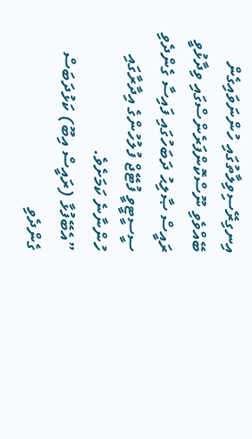އިނގިރޭސިވިލާތުގައި ހުންނަވައިގެން ބޭއްވެވި ނޫސްކޮންފަރެންސްގައި ވިދާޅުވީ ރައީސް ޞާލިޙު ދަބަހުގައި ފައިސާ ގެންދެވި ސީސީޓީވީ ފުޓޭޖް ފުލުހުންގެ އިދާރާގައި ހުންނާނެ ކަމަށެވެ.
”އެބޭފުޅާ (ރައީސް އިބޫ) ކަޅުދަބަސް ގެންދެވި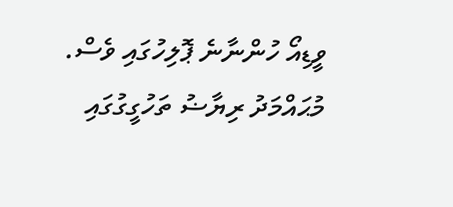ވީޑިއޯ ހުންނާނެ ޕޮލިހުގައި ވެސް. މުޙައްމަދު ރިޔާޟު ތަހުގީގުގައި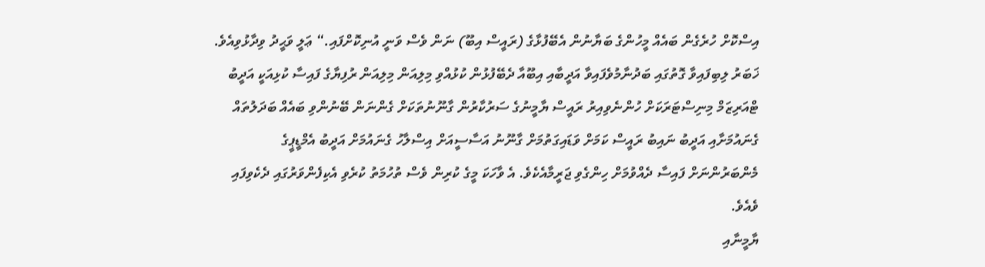އިސްކޮށް ހުރެގެން ބައެއް މީހުންގެ ބަޔާނުން އެބޭފުޅާގެ (ރައީސް އިބޫ) ނަން ވެސް ވަނީ އުނިކޮށްފައި.“ ޢަލީ ވަޙީދު ވިދާޅުވިއެވެ.
ޚަބަރު ލިބިފައިވާ ގޮތުގައި ބަދުނާމުވެފައިވާ އަދީބާއި އިބޫއާ ދެބޭފުޅުން ކުޅުއްވި މިލިއަން މިލިއަން ރުފިޔާގެ ފައިސާ ކުޅިއަކީ އަދީބު ޓްއަރިޒަމް މިނިސްޓަރަކަށް ހުންނެވިއިރު ރައީސް ޔާމީނުގެ ސަރުކާރުން ގާނޫނުތަކަށް ގެންނަން ބޭނުންވި ބައެއް ބަދަލުތައް ގެނައުމަށާއި އަދީބު ނައިބު ރައީސް ކަމަށް ވަޑައިގަތުމަށް ގާނޫނު އަސާސީއަށް އިސްލާހު ގެނައުމަށް އަދީބު އެމްޑީޕީގެ މެންބަރުންނަށް ފައިސާ ދެއްވުމަށް ހިންގެވި ޖަރީމާއެކެވެ. އެ ވާހަކަ މީގެ ކުރިން ވެސް ތުހުމަތު ކުރެވި އެކިފެންވަރުގައި ދެކެވިފައި ވެއެވެ.
ޔާމީނާއި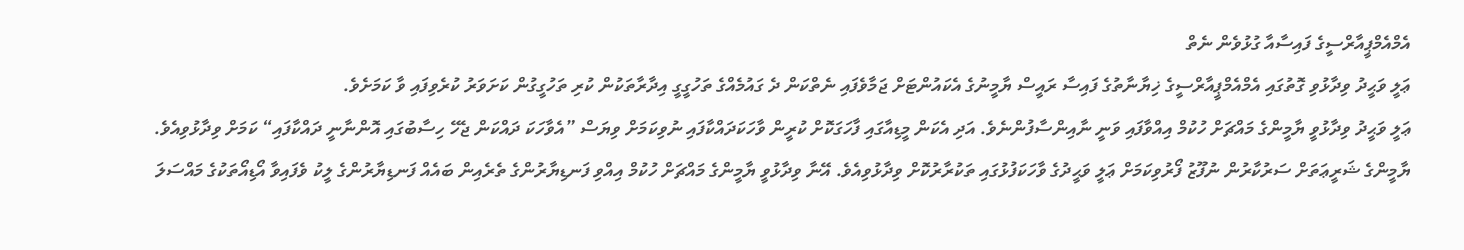އެމްއެމްޕީއާރްސީގެ ފައިސާއާ ގުޅުވެން ނެތް
ޢަލީ ވަޙީދު ވިދާޅުވި ގޮތުގައި އެމްއެމްޕީއާރްސީގެ ޚިޔާނާތުގެ ފައިސާ ރައީސް ޔާމީނުގެ އެކައުންޓަށް ޖަމާވެފައި ނެތްކަން ދެ ގައުމެއްގެ ތަހުގީގީ އިދާރާތަކުން ކުރި ތަހުގީގުން ކަށަވަރު ކުރެވިފައި ވާ ކަމަށެވެ.
ޢަލީ ވަޙީދު ވިދާޅުވީ ޔާމީންގެ މައްޗަށް ހުކުމް އިއްވާފައި ވަނީ ނާއިންސާފުންނެވެ. އަދި އެކަން މީޑިއާގައި ފާހަގަކޮށް ކުރީން ވާހަކަދައްކާފައި ނުވިކަމަށް ވިޔަސް ”އެވާހަކަ ދައްކަން ޖެހޭ ހިސާބުގައި އޮންނާނީ ދައްކާފައި“ ކަމަށް ވިދާޅުވިއެވެ.
ޔާމީންގެ ޝަރީޢަތަށް ސަރުކާރުން ނުފޫޒު ފޯރުވިކަމަށް ޢަލީ ވަޙީދުގެ ވާހަކަފުޅުގައި ތަކުރާރުކޮށް ވިދާޅުވިއެވެ. އޭނާ ވިދާޅުވީ ޔާމީންގެ މައްޗަށް ހުކުމް އިއްވި ފަނޑިޔާރުންގެ ތެރެއިން ބައެއް ފަނޑިޔާރުންގެ ލީކު ވެފައިވާ އޯޑިއޯތަކުގެ މައްސަލަ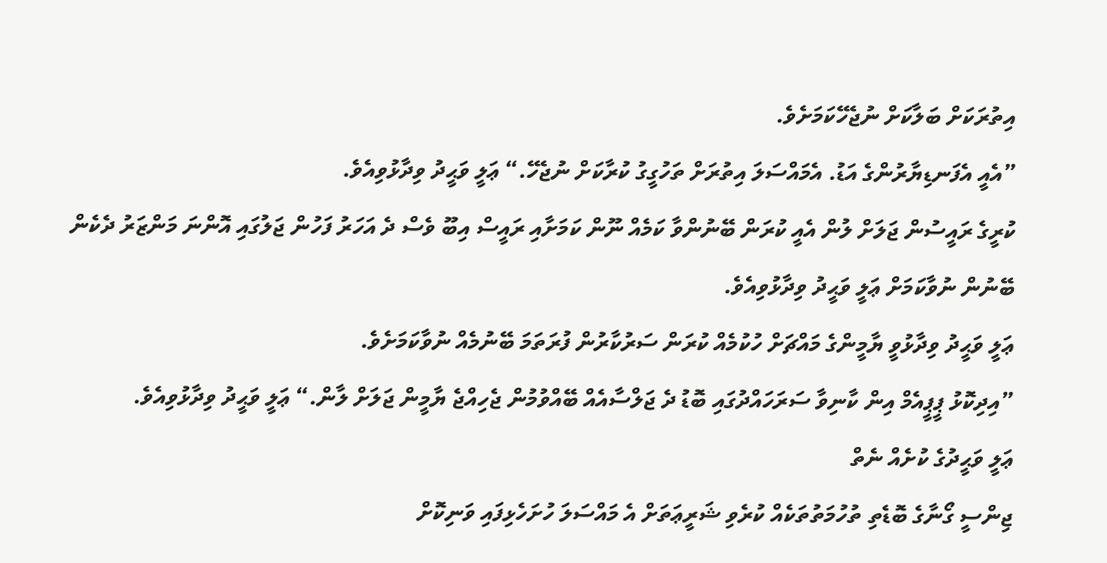އިތުރަކަށް ބަލާކަށް ނުޖެހޭކަމަށެވެ.
”އެއީ އެފަނޑިޔާރުންގެ އަޑު. އެމައްސަލަ އިތުރަށް ތަހުގީގު ކުރާކަށް ނުޖެހޭ.“ ޢަލީ ވަޙީދު ވިދާޅުވިއެވެ.
ކުރީގެ ރައީސުން ޖަލަށް ލުން އެއީ ކުރަން ބޭނުންވާ ކަމެއް ނޫން ކަމަށާއި ރައީސް އިބޫ ވެސް ދެ އަހަރު ފަހުން ޖަލުގައި އޮންނަ މަންޒަރު ދެކެން ބޭނުން ނުވާކަމަށް ޢަލީ ވަޙީދު ވިދާޅުވިއެވެ.
ޢަލީ ވަޙީދު ވިދާޅުވީ ޔާމީންގެ މައްޗަށް ހުކުމެއް ކުރަން ސަރުކާރުން ފުރަތަމަ ބޭނުމެއް ނުވާކަމަށެވެ.
”އިދިކޮޅު ޕީޕީއެމް އިން ކާނިވާ ސަރަހައްދުގައި ބޮޑު ދެ ޖަލްސާއެއް ބޭއްވުމުން ޖެހިއްޖެ ޔާމީން ޖަލަށް ލާން.“ ޢަލީ ވަޙީދު ވިދާޅުވިއެވެ.
ޢަލީ ވަޙީދުގެ ކުށެއް ނެތް
ޖިންސީ ގޯނާގެ ބޮޑެތި ތުހުމަތުތަކެއް ކުރެވި ޝަރީޢަތަށް އެ މައްސަލަ ހުށަހެޅިފައި ވަނިކޮށް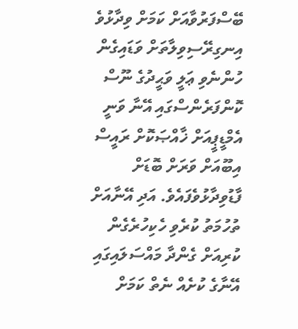ބޭސްފަރުވާއަށް ކަމަށް ވިދާޅުވެ އިނގިރޭސިވިލާތަށް ވަޑައިގެން ހުންނެވި ޢަލީ ވަޙީދުގެ ނޫސް ކޮންފަރެންސްގައި އޭނާ ވަނީ އެމްޑީޕީއަށް ޚާއްޞަކޮށް ރައީސް އިބޫއަށް ވަރަށް ބޮޑަށް ފާޑުވިދާޅުވެފައެވެ. އަދި އޭނާއަށް ތުހުމަތު ކުރެވި ހެކިހުރެގެން ކުރިއަށް ގެންދާ މައްސަލައިގައި އޭނާގެ ކުށެއް ނެތް ކަމަށް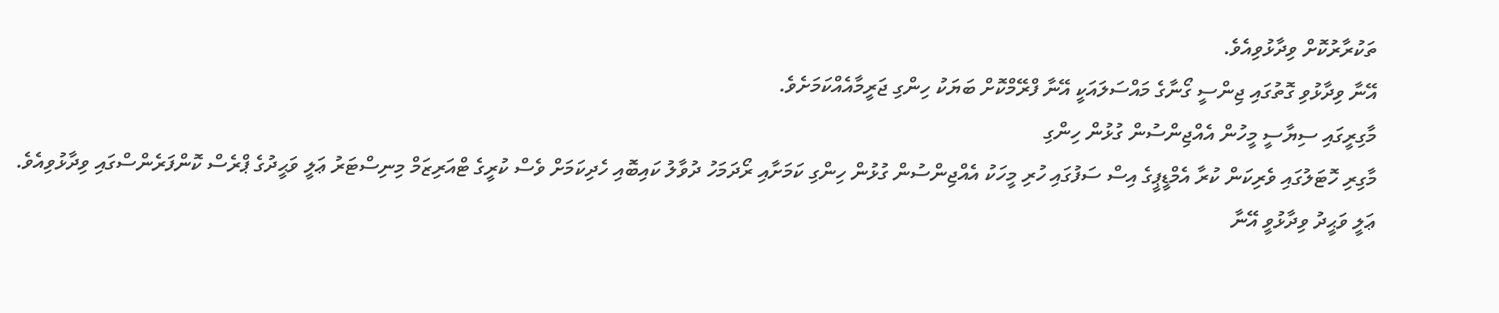ތަކުރާރުކޮށް ވިދާޅުވިއެވެ.
އޭނާ ވިދާޅުވި ގޮތުގައި ޖިންސީ ގޯނާގެ މައްސަލައަކީ އޭނާ ފްރޭމްކޮށް ބަޔަކު ހިންގި ޖަރީމާއެއްކަމަށެވެ.
މާގިރީގައި ސިޔާސީ މީހުން އެއްޖިންސުން ގުޅުން ހިންގި
މާގިރި ހޮޓަލުގައި ވެރިކަން ކުރާ އެމްޑީޕީގެ އިސް ސަފުގައި ހުރި މީހަކު އެއްޖިންސުން ގުޅުން ހިންގި ކަމަށާއި ރޯދަމަހު ދުވާލު ކައިބޮއި ހެދިކަމަށް ވެސް ކުރީގެ ޓްއަރިޒަމް މިނިސްޓަރު ޢަލީ ވަޙީދުގެ ޕްރެސް ކޮންފަރެންސްގައި ވިދާޅުވިއެވެ.
ޢަލީ ވަޙީދު ވިދާޅުވީ އޭނާ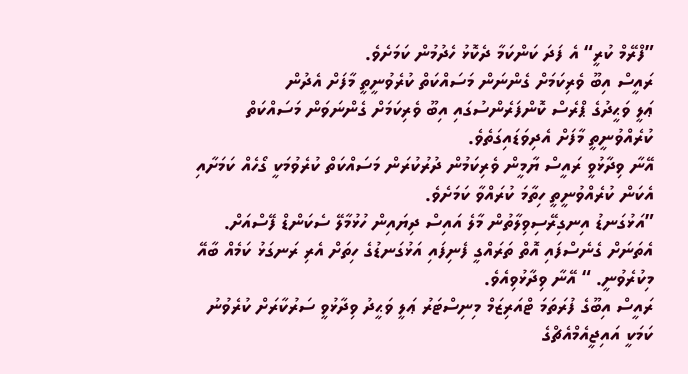”ފްރޭމް ކުރީ“ އެ ފަދަ ކަންކަމާ ދެކޮޅު ހެދުމުން ކަމަށެވެ.
ރައީސް އިބޫ ވެރިކަމަށް ގެންނަން މަސައްކަތް ކުރެވުނީތީ މާފަށް އެދުން
ޢަލީ ވަޙީދުގެ ޕްރެސް ކޮންފަރެންސުގައި އިބޫ ވެރިކަމަށް ގެންނަވަން މަސައްކަތް ކުރެއްވުނީތީ މާފަށް އެދިވަޑައިގަތެވެ.
އޭނާ ވިދާޅުވީ ރައީސް ޔާމީން ވެރިކަމުން ދުރުކުރަން މަސައްކަތް ކުރެވުމަކީ ގޯހެއް ކަމަށާއި އެކަން ކުރެއްވުނީތީ ހިތާމަ ކުރައްވާ ކަމަށެވެ.
”އަޅުގަނޑު އިނގިރޭސިވިލާތުން މާލެ އައިސް ދިޔައިން ހުޅުމާލޭ ސެކަންޑް ފޭސްއަށް. އެތަނަށް ގެނެސްފައި އޮތް ތަރައްގީ ފެނިފައި އަޅުގަނޑުގެ ހިތަށް އެރި ރަނގަޅު ކަމެއް ބާއޭ މިކުރެވުނީ. “ އޭނާ ވިދާޅުވިއެވެ.
ރައީސް އިބޫގެ ފުރަތަމަ ޓްއަރިޒަމް މިނިސްޓަރު ޢަލީ ވަޙީދު ވިދާޅުވީ ސަރުކާރަށް ކުރެވުނު ކަމަކީ އައިޖީއެމްއެޗްގެ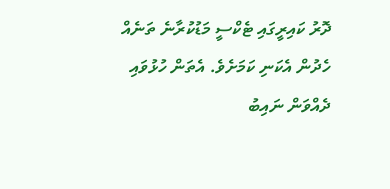ދޮރު ކައިރީގައި ޓެކްސީ މަޑުކުރާނެ ތަނެއް ހެދުން އެކަނި ކަމަށެވެ. އެތަން ހުޅުވައި ދެއްވަން ނައިބު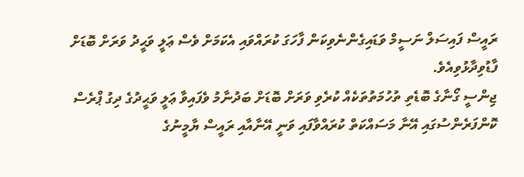ރައީސް ފައިސަލް ނަސީމް ވަޑައިގެންނެވިކަން ފާހަގަ ކުރައްވައި އެކަމަށް ވެސް ޢަލީ ވަޙީދު ވަރަށް ބޮޑަށް ފާޑުވިދާޅުވިއެވެ.
ޖިންސީ ގޯނާގެ ބޮޑެތި ތުހުމަތުތަކެއް ކުރެވި ވަރަށް ބޮޑަށް ބަދުނާމު ވެފައިވާ ޢަލީ ވަޙީދުގެ ދިގު ޕްރެސް ކޮންފަރެންސުގައި އޭނާ މަސައްކަތް ކުރައްވާފައި ވަނީ އޭނާއާއި ރައީސް ޔާމީނުގެ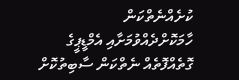ކުށެއްނެތްކަން ހާމަކޮށްދެއްވުމަށާއި އެމްޑީޕީގެ ގޮތެއްފޮތެއް ނެތްކަން ސާބިތުކޮށް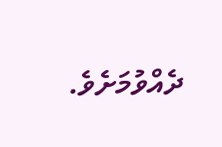ދެއްވުމަށެވެ.